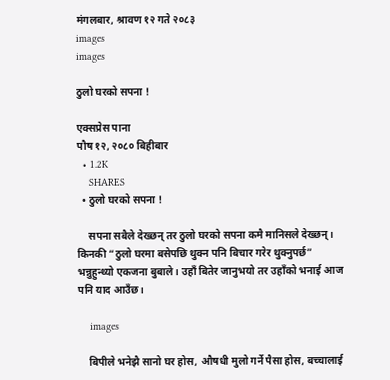मंगलबार, श्रावण १२ गते २०८३
images
images

ठुलो घरको सपना !

एक्सप्रेस पाना
पौष १२, २०८० बिहीबार
  • 1.2K
    SHARES
  • ठुलो घरको सपना !

    सपना सबैले देख्छन् तर ठुलो घरको सपना कमै मानिसले देख्छन्। किनकी “ठुलो घरमा बसेपछि थुक्न पनि बिचार गरेर थुक्नुपर्छ” भन्नुहुन्थ्यो एकजना बुबाले। उहाँ बितेर जानुभयो तर उहाँको भनाई आज पनि याद आउँछ।

    images

    बिपीले भनेझै सानो घर होस, औषधी मुलो गर्ने पैसा होस, बच्चालाई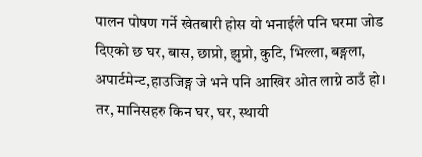पालन पोषण गर्ने खेतबारी होस यो भनाईले पनि घरमा जोड दिएको छ घर, बास, छाप्रो, झुप्रो, कुटि, भिल्ला, बङ्गला, अपार्टमेन्ट,हाउजिङ्ग जे भने पनि आखिर ओत लाग्ने ठाउँ हो। तर, मानिसहरु किन घर, घर, स्थायी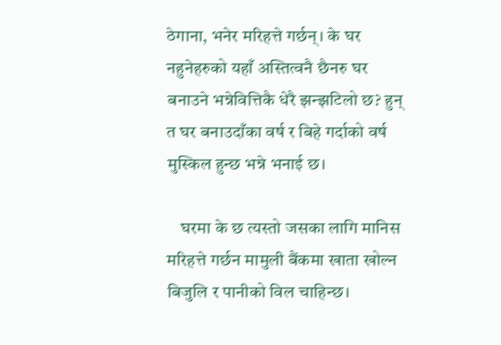ठेगाना, भनेर मरिहत्ते गर्छन्। के घर नहुनेहरुको यहाँ अस्तित्वनै छैनरु घर बनाउने भन्नेवित्तिकै धेरै झन्झटिलो छ? हुन् त घर बनाउदाँका वर्ष र बिहे गर्दाको वर्ष मुस्किल हुन्छ भन्ने भनाई छ।

    घरमा के छ त्यस्तो जसका लागि मानिस मरिहत्ते गर्छन मामुली बैंकमा खाता खोल्न बिजुलि र पानीको विल चाहिन्छ।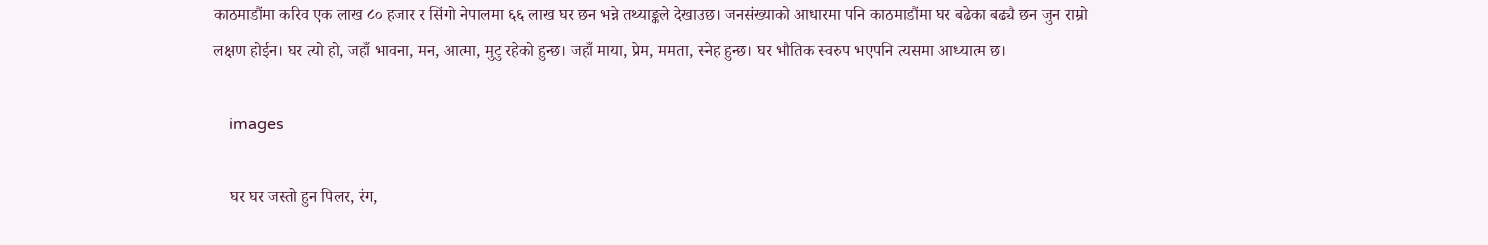काठमाडौंमा करिव एक लाख ८० हजार र सिंगो नेपालमा ६६ लाख घर छन भन्ने तथ्याङ्कले देखाउछ। जनसंख्याको आधारमा पनि काठमाडौंमा घर बढेका बढ्यै छन जुन राम्रो लक्षण होईन। घर त्यो हो, जहाँ भावना, मन, आत्मा, मुटु रहेको हुन्छ। जहाँ माया, प्रेम, ममता, स्नेह हुन्छ। घर भौतिक स्वरुप भएपनि त्यसमा आध्यात्म छ।

    images

    घर घर जस्तो हुन पिलर, रंग,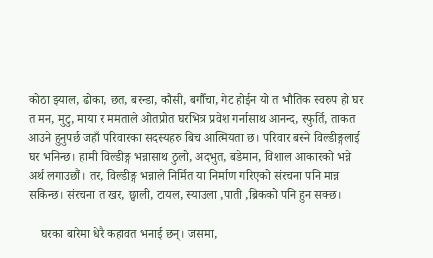कोठा झ्याल, ढोका, छत, बरन्डा, कौसी, बगौँचा, गेट होईन यो त भौतिक स्वरुप हो घर त मन, मुटु, माया र ममताले ओतप्रोत घरभित्र प्रवेश गर्नासाथ आनन्द, स्फुर्ति, ताकत आउने हुनुपर्छ जहाँ परिवारका सदस्यहरु बिच आत्मियता छ। परिवार बस्ने विल्डीङ्गलाई घर भनिन्छ। हामी विल्डीङ्ग भन्नासाथ ठुलो, अदभुत, बडेमान, विशाल आकारको भन्ने अर्थ लगाउछौं। तर, विल्डीङ्ग भन्नाले निर्मित या निर्माण गरिएको संरचना पनि मान्न सकिन्छ। संरचना त खर, छ्वाली, टायल, स्याउला ,पाती ,ब्रिकको पनि हुन सक्छ।

    घरका बारेमा धेरै कहावत भनाई छन्। जसमा,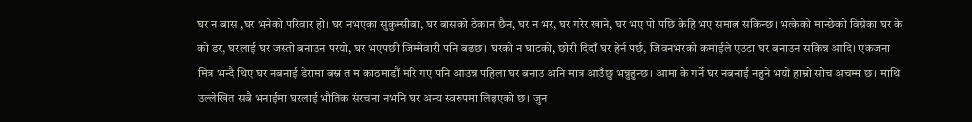घर न बास ,घर भनेको परिवार हो। घर नभएका सुकुम्सीबा, घर बासको ठेकान छैन, घर न भर, घर गरेर खाने, घर भए पो पछि केहि भए समात्न सकिन्छ। भत्केको मान्छेको विग्रेका घर के को डर, घरलाई घर जस्तो बनाउन परयो, घर भएपछी जिम्मेवारी पनि बढछ। घरको न घाटको, छोरी दिदाँ घर हेर्न पर्छ, जिवनभरको कमाईले एउटा घर बनाउन सकिन्न आदि। एकजना मित्र भन्दै थिए घर नबनाई डेरामा बस्न त म काठमाडौं मरि गए पनि आउन्न पहिला घर बनाउ अनि मात्र आउँछु भन्नुहुन्छ। आमा के गर्ने घर नबनाई नहुने भयो हाम्रो सोच अचम्म छ। माथि उल्लेखित सबै भनाईमा घरलाई भौतिक संरचना नभनि घर अन्य स्वरुपमा लिइएको छ। जुन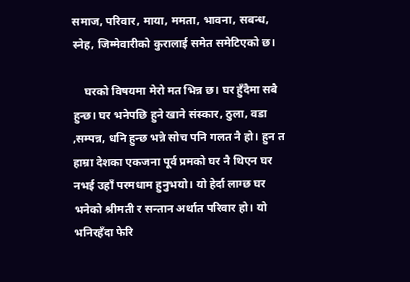समाज, परिवार, माया, ममता, भावना, सबन्ध, स्नेह, जिम्मेवारीको कुरालाई समेत समेटिएको छ।

    घरको विषयमा मेरो मत भिन्न छ। घर हुँदैमा सबै हुन्छ। घर भनेपछि हुने खाने संस्कार, ठुला, वडा ,सम्पन्न, धनि हुन्छ भन्ने सोच पनि गलत नै हो। हुन त हाम्रा देशका एकजना पूर्व प्रमको घर नै थिएन घर नभई उहाँ परमधाम हुनुभयो। यो हेर्दा लाग्छ घर भनेको श्रीमती र सन्तान अर्थात परिवार हो। यो भनिरहँदा फेरि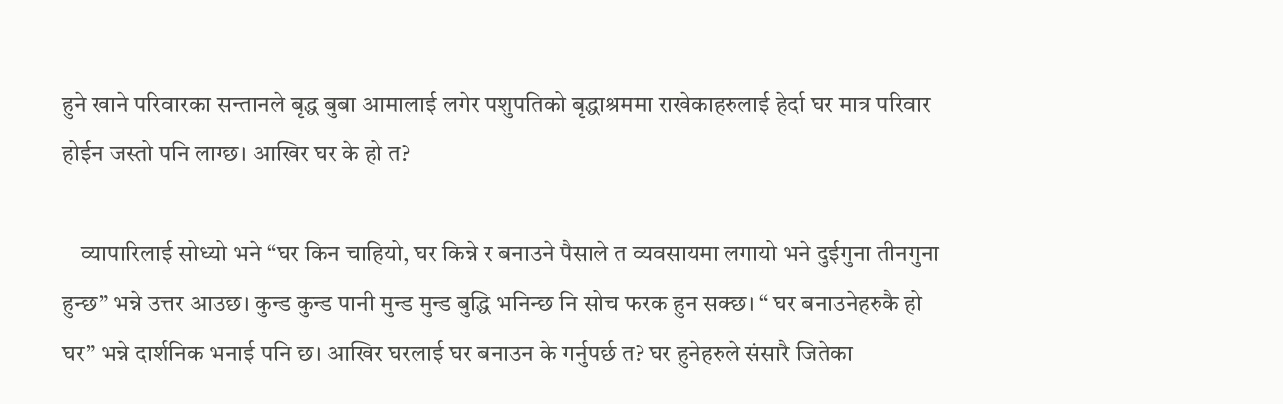हुने खाने परिवारका सन्तानले बृद्ध बुबा आमालाई लगेर पशुपतिको बृद्धाश्रममा राखेकाहरुलाई हेर्दा घर मात्र परिवार होईन जस्तो पनि लाग्छ। आखिर घर के हो त?

    व्यापारिलाई सोध्यो भने “घर किन चाहियो, घर किन्ने र बनाउने पैसाले त व्यवसायमा लगायो भने दुईगुना तीनगुना हुन्छ” भन्ने उत्तर आउछ। कुन्ड कुन्ड पानी मुन्ड मुन्ड बुद्धि भनिन्छ नि सोच फरक हुन सक्छ। “ घर बनाउनेहरुकै हो घर” भन्ने दार्शनिक भनाई पनि छ। आखिर घरलाई घर बनाउन के गर्नुपर्छ त? घर हुनेहरुले संसारै जितेका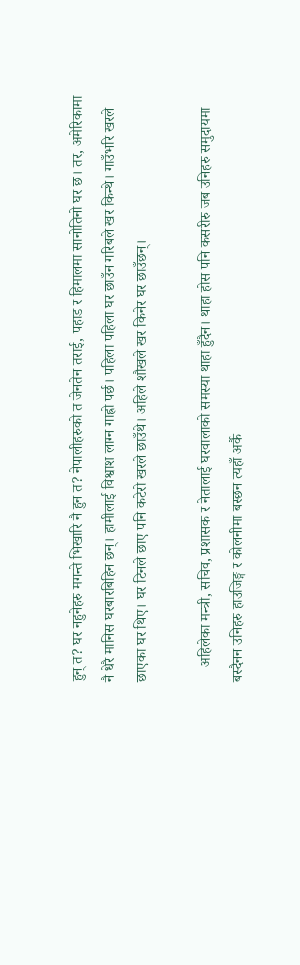हुन् त? घर नहुनेहरु मगन्ते भिखारि नै हुन त? नेपालीहरुको त जेनतेन तराई, पहाड र हिमालमा सानोतिनो घर छ। तर, अमेरिकामा नै धेरै मानिस घरबारबिहिन छन्। हामीलाई विश्वाश लाग्न गाह्रो पर्छ। पहिला पहिला घर छाउँन गरिबले खर किन्थे। गाउँभरि खरले छाएका घर थिए। घर टिनले छाए पनि कटेरो खरले छाउँथे। अहिले शौखले खर किनेर घर छाउँछन्।

    अहिलेका मन्त्री, सचिव, प्रशासक र नेतालाई घरवालाको समस्या थाहा हुँदैन। थाहा होस पनि कसरीरु जब उनिहरु समुदायमा बस्दैनन उनिहरु हाउजिङ्ग र कोलनीमा बस्छन त्यहाँ अर्कै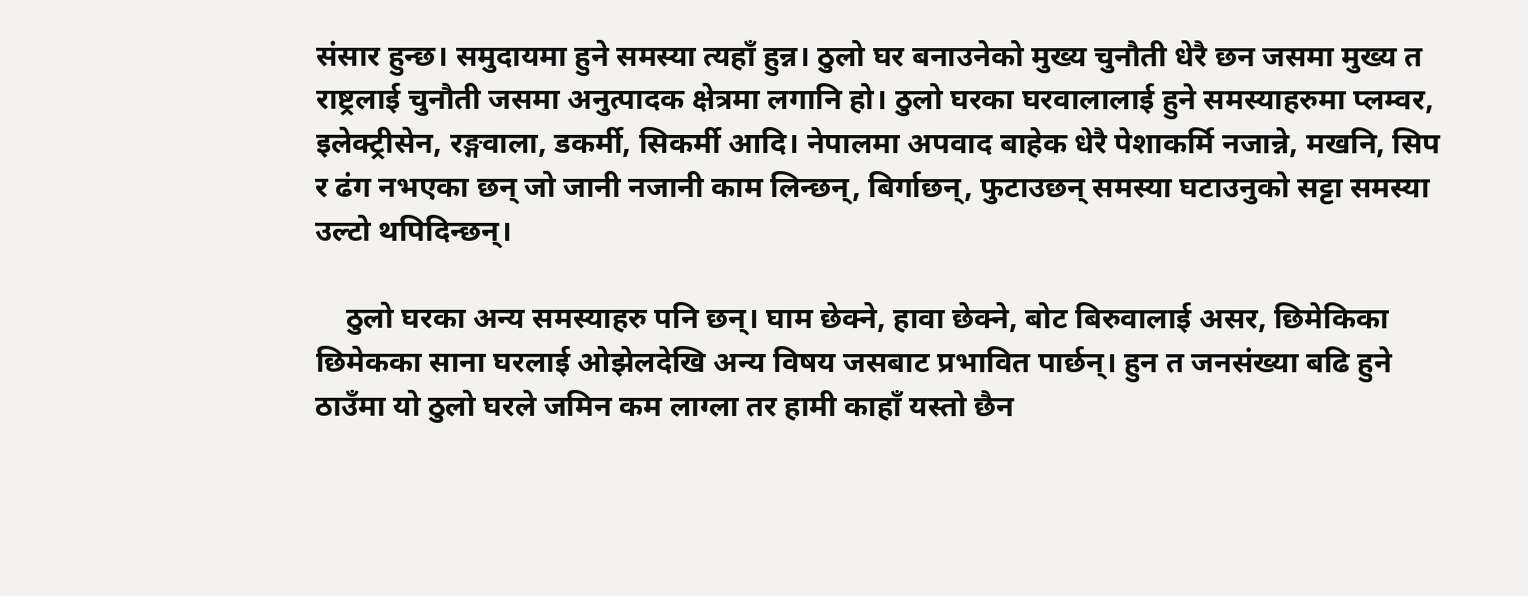संसार हुन्छ। समुदायमा हुने समस्या त्यहाँ हुन्न। ठुलो घर बनाउनेको मुख्य चुनौती धेरै छन जसमा मुख्य त राष्ट्रलाई चुनौती जसमा अनुत्पादक क्षेत्रमा लगानि हो। ठुलो घरका घरवालालाई हुने समस्याहरुमा प्लम्वर, इलेक्ट्रीसेन, रङ्गवाला, डकर्मी, सिकर्मी आदि। नेपालमा अपवाद बाहेक धेरै पेशाकर्मि नजान्ने, मखनि, सिप र ढंग नभएका छन् जो जानी नजानी काम लिन्छन्, बिर्गाछन्, फुटाउछन् समस्या घटाउनुको सट्टा समस्या उल्टो थपिदिन्छन्।

    ठुलो घरका अन्य समस्याहरु पनि छन्। घाम छेक्ने, हावा छेक्ने, बोट बिरुवालाई असर, छिमेकिका छिमेकका साना घरलाई ओझेलदेखि अन्य विषय जसबाट प्रभावित पार्छन्। हुन त जनसंख्या बढि हुने ठाउँमा यो ठुलो घरले जमिन कम लाग्ला तर हामी काहाँ यस्तो छैन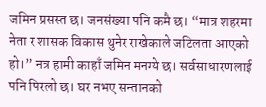जमिन प्रसस्त छ। जनसंख्या पनि कमै छ। “मात्र शहरमा नेता र शासक विकास थुनेर राखेकाले जटिलता आएको हो।” नत्र हामी काहाँ जमिन मनग्ये छ। सर्वसाधारणलाई पनि पिरलो छ। घर नभए सन्तानको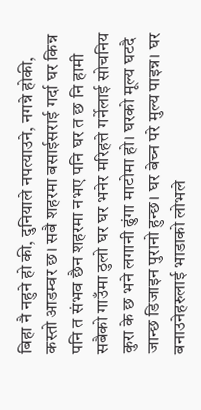बिहा नै नहुने हो की, दुनियाले नपत्याउने, नगन्ने होकी, कस्तो आडम्वर छ। सबै शहरमा बसाईसराई गर्दा घर किन्न पनि त संभव छैन शहरमा नभए पनि घर त छ नि हामी सबैको गाउँमा ठुलो घर घर भनेर मरिहत्ते गर्नेलाई सोचनिय कुरा के छ भने लगानी ढुंगा माटोमा हो। घरको मूल्य घटदै जान्छ डिजाइन पुरानो हुन्छ। घर बेच्न परे मुल्य पाइन्न। घर बनाउनेहरुलाई भाडाको लोभले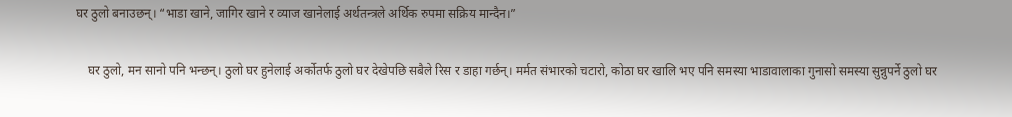घर ठुलो बनाउछन्। “भाडा खाने, जागिर खाने र व्याज खानेलाई अर्थतन्त्रले अर्थिक रुपमा सक्रिय मान्दैन।”

    घर ठुलो, मन सानो पनि भन्छन्। ठुलो घर हुनेलाई अर्कोतर्फ ठुलो घर देखेपछि सबैले रिस र डाहा गर्छन्। मर्मत संभारको चटारो, कोठा घर खालि भए पनि समस्या भाडावालाका गुनासो समस्या सुन्नुपर्ने ठुलो घर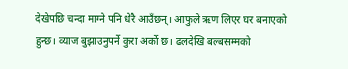देखेपछि चन्दा माग्ने पनि धेरै आउँछन्। आफुले ऋण लिएर घर बनाएको हुन्छ। व्याज बुझाउनुपर्ने कुरा अर्को छ। ढलदेखि बल्बसम्मको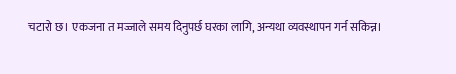चटारो छ। एकजना त मज्जाले समय दिनुपर्छ घरका लागि, अन्यथा व्यवस्थापन गर्न सकिन्न।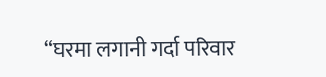“घरमा लगानी गर्दा परिवार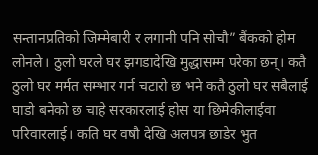सन्तानप्रतिको जिम्मेबारी र लगानी पनि सोचौ” बैंकको होम लोनले। ठुलो घरले घर झगडादेखि मुद्धासम्म परेका छन्। कतै ठुलो घर मर्मत सम्भार गर्न चटारो छ भने कतै ठुलो घर सबैलाई घाडो बनेको छ चाहे सरकारलाई होस या छिमेकीलाईवा परिवारलाई। कति घर वषौ देखि अलपत्र छाडेर भुत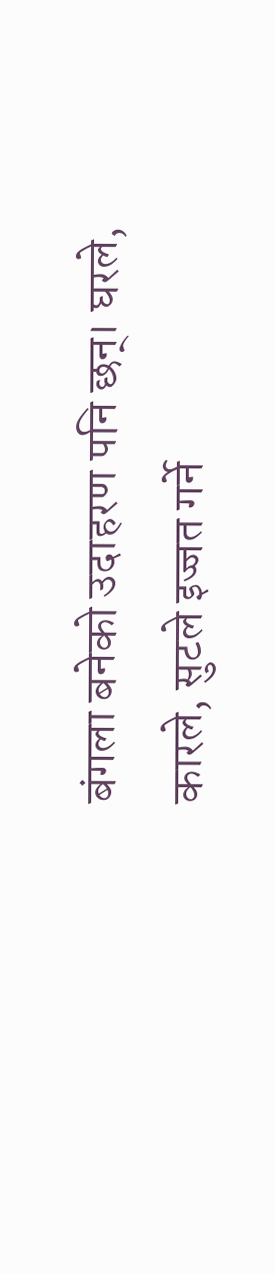बंगला बनेको उदाहरण पनि छन्। घरले, कारले, सुटले इज्जत गर्ने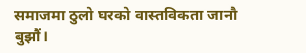समाजमा ठुलो घरको वास्तविकता जानौ बुझौं।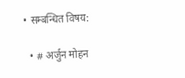• सम्बन्धित विषय:

  • # अर्जुन मोहन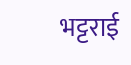भट्टराई